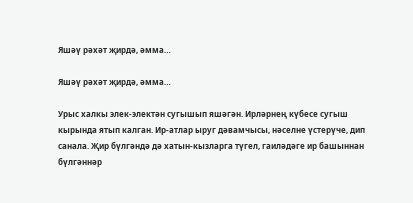Яшәү рәхәт җирдә, әмма…

Яшәү рәхәт җирдә, әмма…

Урыс халкы элек-электән сугышып яшәгән. Ирләрнең күбесе сугыш кырында ятып калган. Ир-атлар ыруг дәвамчысы, нәселне үстерүче, дип санала. Җир бүлгәндә дә хатын-кызларга түгел, гаиләдәге ир башыннан бүлгәннәр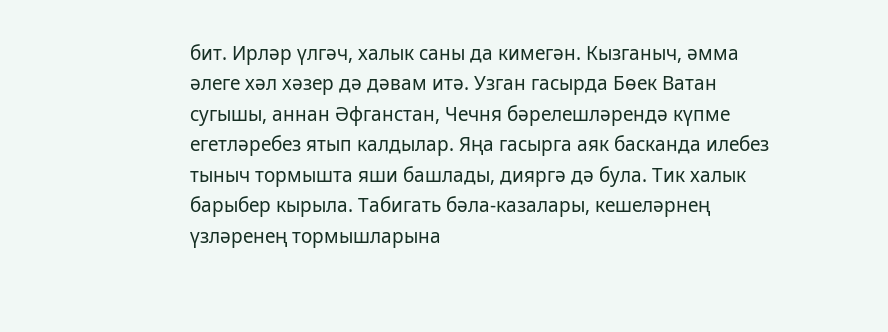бит. Ирләр үлгәч, халык саны да кимегән. Кызганыч, әмма әлеге хәл хәзер дә дәвам итә. Узган гасырда Бөек Ватан сугышы, аннан Әфганстан, Чечня бәрелешләрендә күпме егетләребез ятып калдылар. Яңа гасырга аяк басканда илебез тыныч тормышта яши башлады, дияргә дә була. Тик халык барыбер кырыла. Табигать бәла-казалары, кешеләрнең үзләренең тормышларына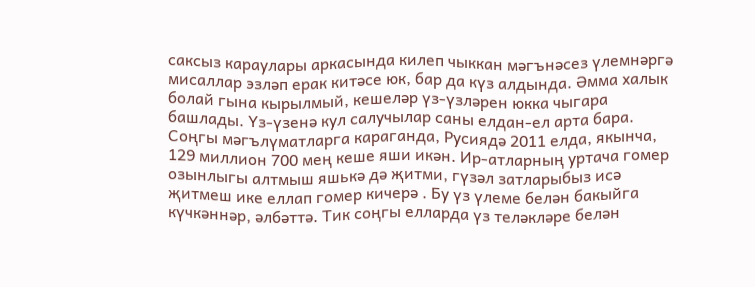саксыз караулары аркасында килеп чыккан мәгънәсез үлемнәргә мисаллар эзләп ерак китәсе юк, бар да күз алдында. Әмма халык болай гына кырылмый, кешеләр үз-үзләрен юкка чыгара башлады. Үз-үзенә кул салучылар саны елдан-ел арта бара. Соңгы мәгълүматларга караганда, Русиядә 2011 елда, якынча, 129 миллион 700 мең кеше яши икән. Ир-атларның уртача гомер озынлыгы алтмыш яшькә дә җитми, гүзәл затларыбыз исә җитмеш ике еллап гомер кичерә . Бу үз үлеме белән бакыйга күчкәннәр, әлбәттә. Тик соңгы елларда үз теләкләре белән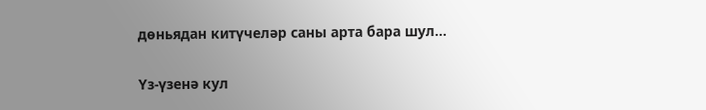дөньядан китүчеләр саны арта бара шул…

Үз-үзенә кул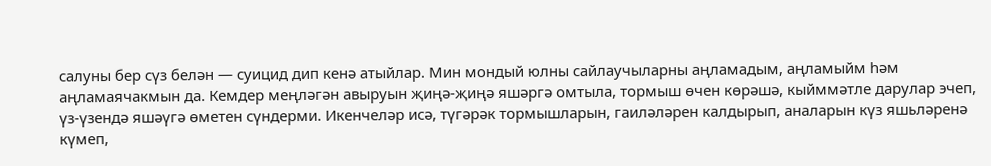салуны бер сүз белән — суицид дип кенә атыйлар. Мин мондый юлны сайлаучыларны аңламадым, аңламыйм һәм аңламаячакмын да. Кемдер меңләгән авыруын җиңә-җиңә яшәргә омтыла, тормыш өчен көрәшә, кыйммәтле дарулар эчеп, үз-үзендә яшәүгә өметен сүндерми. Икенчеләр исә, түгәрәк тормышларын, гаиләләрен калдырып, аналарын күз яшьләренә күмеп,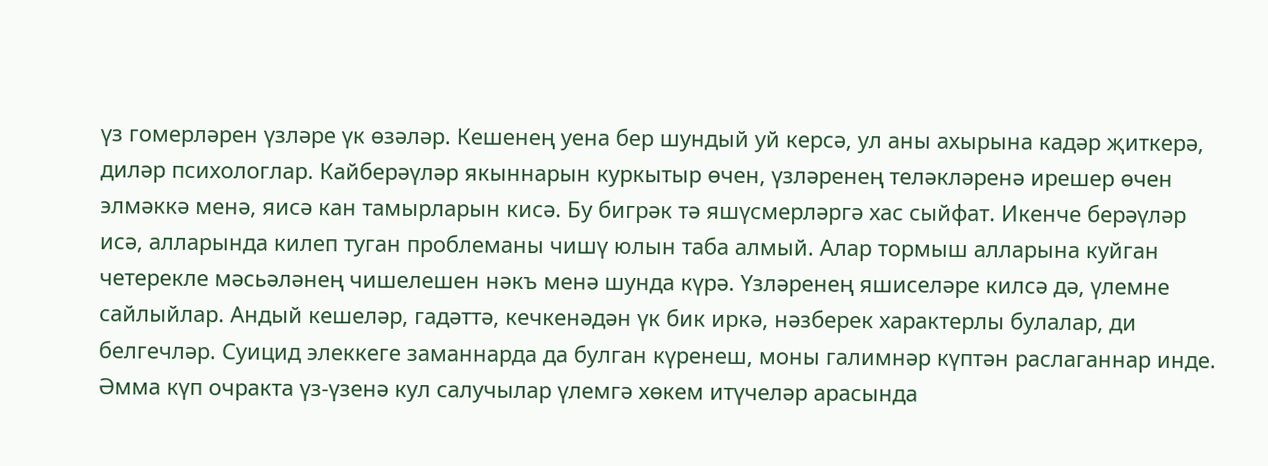үз гомерләрен үзләре үк өзәләр. Кешенең уена бер шундый уй керсә, ул аны ахырына кадәр җиткерә, диләр психологлар. Кайберәүләр якыннарын куркытыр өчен, үзләренең теләкләренә ирешер өчен элмәккә менә, яисә кан тамырларын кисә. Бу бигрәк тә яшүсмерләргә хас сыйфат. Икенче берәүләр исә, алларында килеп туган проблеманы чишү юлын таба алмый. Алар тормыш алларына куйган четерекле мәсьәләнең чишелешен нәкъ менә шунда күрә. Үзләренең яшиселәре килсә дә, үлемне сайлыйлар. Андый кешеләр, гадәттә, кечкенәдән үк бик иркә, нәзберек характерлы булалар, ди белгечләр. Суицид элеккеге заманнарда да булган күренеш, моны галимнәр күптән раслаганнар инде. Әмма күп очракта үз-үзенә кул салучылар үлемгә хөкем итүчеләр арасында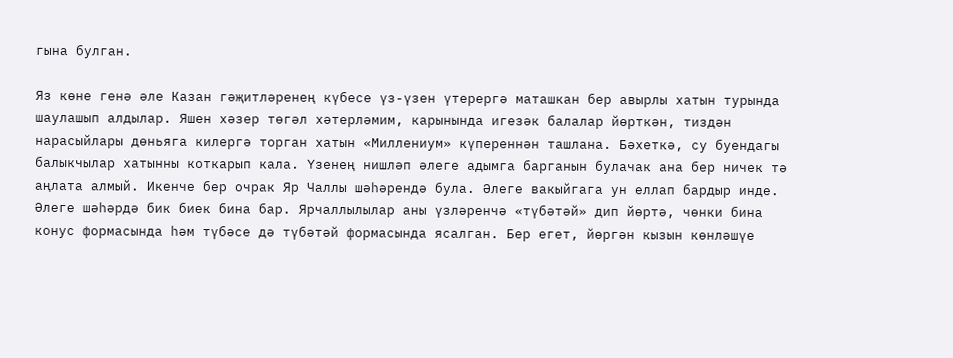гына булган.

Яз көне генә әле Казан гәҗитләренең күбесе үз-үзен үтерергә маташкан бер авырлы хатын турында шаулашып алдылар. Яшен хәзер төгәл хәтерләмим, карынында игезәк балалар йөрткән, тиздән нарасыйлары дөньяга килергә торган хатын «Миллениум» күпереннән ташлана. Бәхеткә, су буендагы балыкчылар хатынны коткарып кала. Үзенең нишләп әлеге адымга барганын булачак ана бер ничек тә аңлата алмый. Икенче бер очрак Яр Чаллы шәһәрендә була. Әлеге вакыйгага ун еллап бардыр инде. Әлеге шәһәрдә бик биек бина бар. Ярчаллылылар аны үзләренчә «түбәтәй» дип йөртә, чөнки бина конус формасында һәм түбәсе дә түбәтәй формасында ясалган. Бер егет, йөргән кызын көнләшүе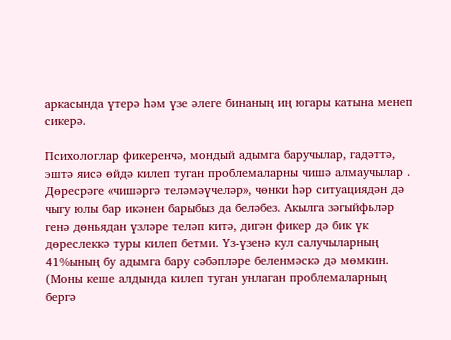аркасында үтерә һәм үзе әлеге бинаның иң югары катына менеп сикерә.

Психологлар фикеренчә, мондый адымга баручылар, гадәттә, эштә яисә өйдә килеп туган проблемаларны чишә алмаучылар . Дөресрәге «чишәргә теләмәүчеләр», чөнки һәр ситуациядән дә чыгу юлы бар икәнен барыбыз да беләбез. Акылга зәгыйфьләр генә дөньядан үзләре теләп китә, дигән фикер дә бик үк дөреслеккә туры килеп бетми. Үз-үзенә кул салучыларның 41%ының бу адымга бару сәбәпләре беленмәскә дә мөмкин. (Моны кеше алдында килеп туган унлаган проблемаларның бергә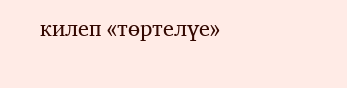килеп «төртелүе»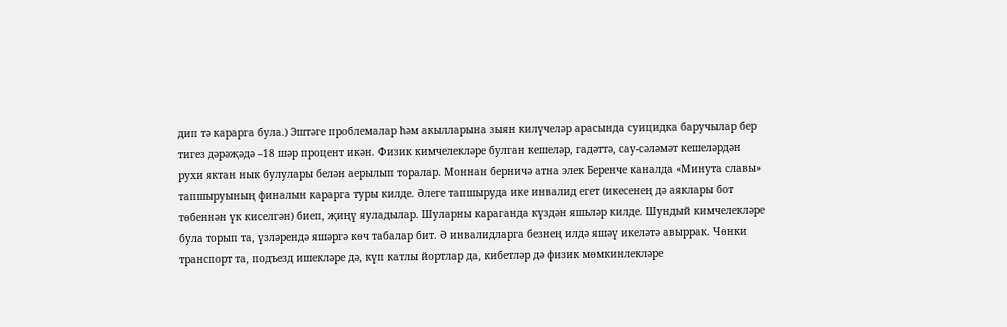дип тә карарга була.) Эштәге проблемалар һәм акылларына зыян килүчеләр арасында суицидка баручылар бер тигез дәрәҗәдә –18 шәр процент икән. Физик кимчелекләре булган кешеләр, гадәттә, сау-сәләмәт кешеләрдән рухи яктан нык булулары белән аерылып торалар. Моннан берничә атна элек Беренче каналда «Минута славы» тапшыруының финалын карарга туры килде. Әлеге тапшыруда ике инвалид егет (икесенең дә аяклары бот төбеннән үк киселгән) биеп, җиңү яуладылар. Шуларны караганда күздән яшьләр килде. Шундый кимчелекләре була торып та, үзләрендә яшәргә көч табалар бит. Ә инвалидларга безнең илдә яшәү икеләтә авыррак. Чөнки транспорт та, подъезд ишекләре дә, күп катлы йортлар да, кибетләр дә физик мөмкинлекләре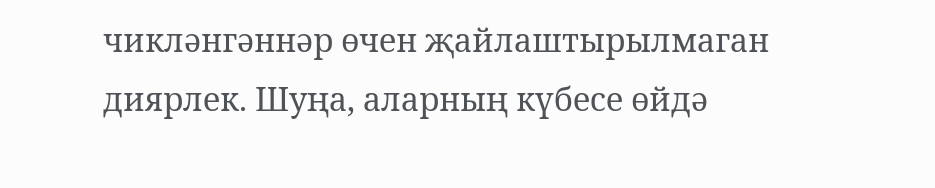чикләнгәннәр өчен җайлаштырылмаган диярлек. Шуңа, аларның күбесе өйдә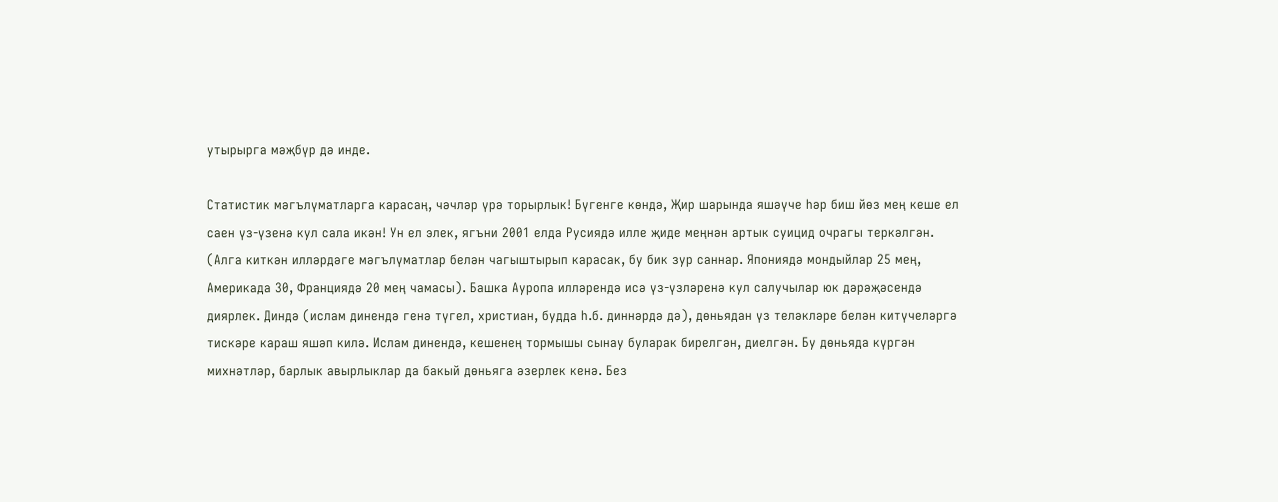утырырга мәҗбүр дә инде.

Статистик мәгълүматларга карасаң, чәчләр үрә торырлык! Бүгенге көндә, Җир шарында яшәүче һәр биш йөз мең кеше ел саен үз-үзенә кул сала икән! Ун ел элек, ягъни 2001 елда Русиядә илле җиде меңнән артык суицид очрагы теркәлгән. (Алга киткән илләрдәге мәгълүматлар белән чагыштырып карасак, бу бик зур саннар. Япониядә мондыйлар 25 мең, Америкада 30, Франциядә 20 мең чамасы). Башка Ауропа илләрендә исә үз-үзләренә кул салучылар юк дәрәҗәсендә диярлек. Диндә (ислам динендә генә түгел, христиан, будда һ.б. диннәрдә дә), дөньядан үз теләкләре белән китүчеләргә тискәре караш яшәп килә. Ислам динендә, кешенең тормышы сынау буларак бирелгән, диелгән. Бу дөньяда күргән михнәтләр, барлык авырлыклар да бакый дөньяга әзерлек кенә. Без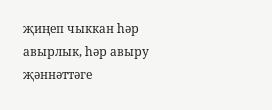җиңеп чыккан һәр авырлык, һәр авыру җәннәттәге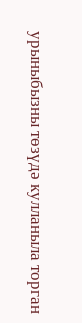урыныбызны төзүдә кулланыла торган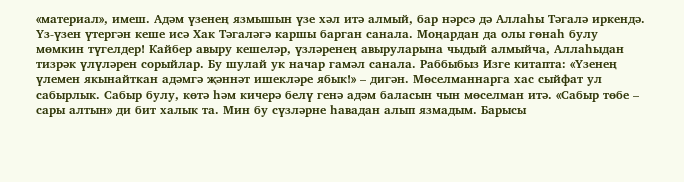«материал», имеш. Адәм үзенең язмышын үзе хәл итә алмый, бар нәрсә дә Аллаһы Тәгалә иркендә. Үз-үзен үтергән кеше исә Хак Тәгаләгә каршы барган санала. Моңардан да олы гөнаһ булу мөмкин түгелдер! Кайбер авыру кешеләр, үзләренең авыруларына чыдый алмыйча, Аллаһыдан тизрәк үлүләрен сорыйлар. Бу шулай ук начар гамәл санала. Раббыбыз Изге китапта: «Үзенең үлемен якынайткан адәмгә җәннәт ишекләре ябык!» – дигән. Мөселманнарга хас сыйфат ул сабырлык. Сабыр булу, көтә һәм кичерә белү генә адәм баласын чын мөселман итә. «Сабыр төбе – сары алтын» ди бит халык та. Мин бу сүзләрне һавадан алып язмадым. Барысы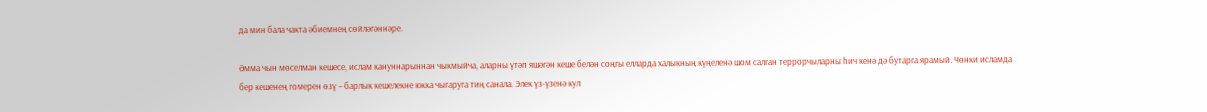да мин бала чакта әбиемнең сөйләгәннәре.

Әмма чын мөселман кешесе, ислам кануннарыннан чыкмыйча, аларны үтәп яшәгән кеше белән соңгы елларда халыкның күңеленә шом салган террорчыларны һич кенә дә бутарга ярамый. Чөнки исламда бер кешенең гомерен өзү – барлык кешелекне юкка чыгаруга тиң санала. Элек үз-үзенә кул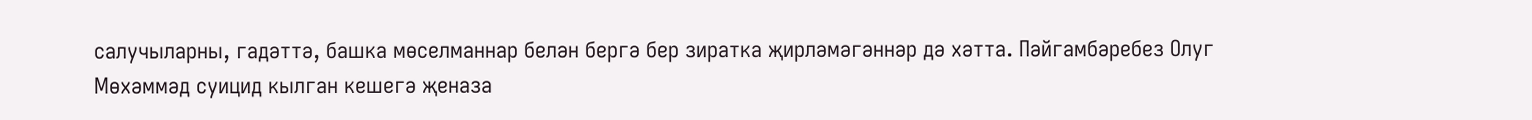салучыларны, гадәттә, башка мөселманнар белән бергә бер зиратка җирләмәгәннәр дә хәтта. Пәйгамбәребез Олуг Мөхәммәд суицид кылган кешегә җеназа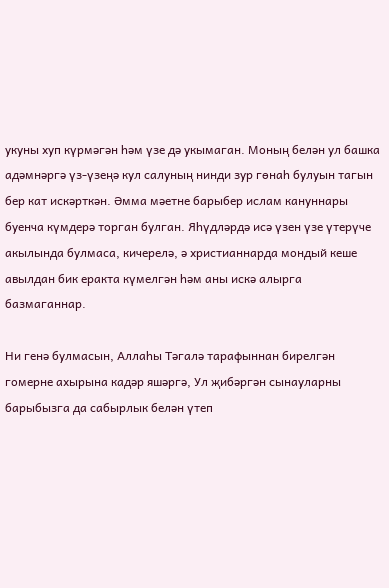укуны хуп күрмәгән һәм үзе дә укымаган. Моның белән ул башка адәмнәргә үз-үзеңә кул салуның нинди зур гөнаһ булуын тагын бер кат искәрткән. Әмма мәетне барыбер ислам кануннары буенча күмдерә торган булган. Яһүдләрдә исә үзен үзе үтерүче акылында булмаса, кичерелә, ә христианнарда мондый кеше авылдан бик еракта күмелгән һәм аны искә алырга базмаганнар.

Ни генә булмасын, Аллаһы Тәгалә тарафыннан бирелгән гомерне ахырына кадәр яшәргә, Ул җибәргән сынауларны барыбызга да сабырлык белән үтеп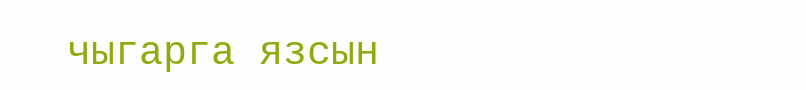чыгарга язсын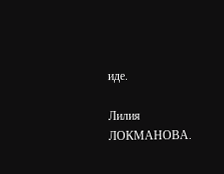иде.

Лилия ЛОКМАНОВА.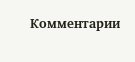Комментарии